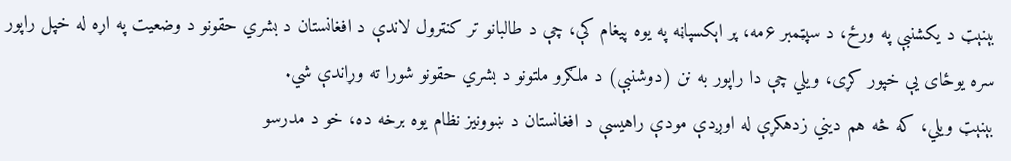بېنېټ د یکشنبې په ورځ، د سپټمبر ۶مه، پر اېکسپاڼه په یوه پیغام کې، چې د طالبانو تر کنټرول لاندې د افغانستان د بشري حقونو د وضعیت په اړه له خپل راپور سره یوځای یې خپور کړی، ویلي چې دا راپور به نن (دوشنبې) د ملګرو ملتونو د بشري حقونو شورا ته وړاندې شي.
بېنېټ ویلي، که څه هم دیني زدهکړې له اوږدې مودې راهیسې د افغانستان د ښوونیز نظام یوه برخه ده، خو د مدرسو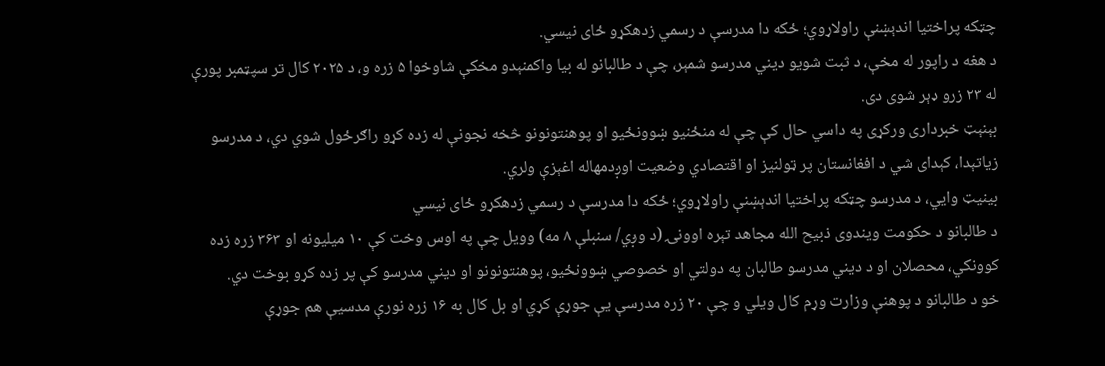چټکه پراختیا اندېښنې راولاړوي؛ ځکه دا مدرسې د رسمي زدهکړو ځای نیسي.
د هغه د راپور له مخې، د ثبت شویو دیني مدرسو شمېر، چې د طالبانو له بیا واکمنېدو مخکې شاوخوا ۵ زره و، د ۲۰۲۵ کال تر سپټمبر پورې له ۲۳ زرو ډېر شوی دی.
بېنېټ خبرداری ورکړی په داسي حال کې چې له منځنیو ښوونځیو او پوهنتونونو څخه نجونې له زده کړو راګرځول شوي دي، د مدرسو زیاتېدا، کېدای شي د افغانستان پر ټولنیز او اقتصادي وضعیت اوږدمهاله اغېزې ولري.
بینیټ وايي، د مدرسو چټکه پراختیا اندېښنې راولاړوي؛ ځکه دا مدرسې د رسمي زدهکړو ځای نیسي
د طالبانو د حکومت ویندوی ذبیح الله مجاهد تېره اوونۍ (د وږي/ سنبلې ۸ مه) وویل چې په اوس وخت کې ۱۰ میلیونه او ۳۶۳ زره زده کوونکي، محصلان او د دیني مدرسو طالبان په دولتي او خصوصي ښوونځیو، پوهنتونونو او دیني مدرسو کې پر زده کړو بوخت دي.
خو د طالبانو د پوهنې وزارت وړم کال ویلي و چې ۲۰ زره مدرسې یې جوړې کړي او بل کال به ۱۶ زره نورې مدسیې هم جوړې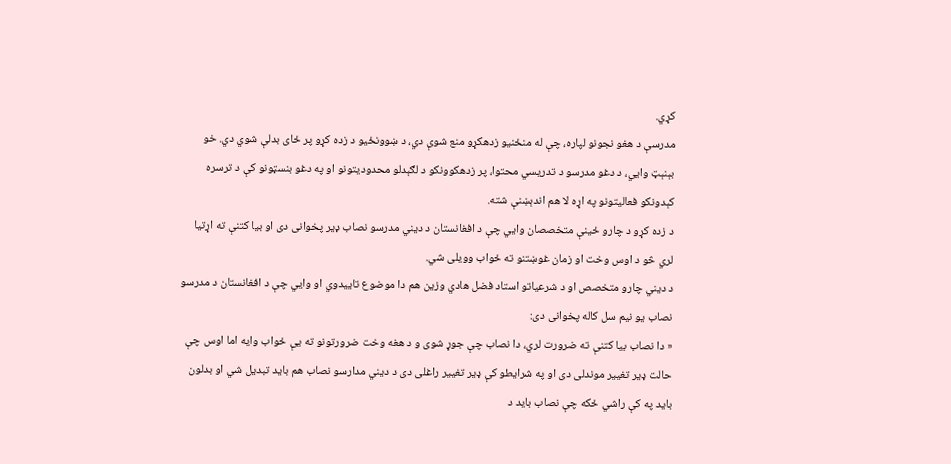کړي.
مدرسې د هغو نجونو لپاره، چې له منځنیو زدهکړو منع شوې دي، د ښوونځیو د زده کړو پر ځای بدلې شوي دي. خو بېنېټ وايي، د دغو مدرسو د تدریسي محتوا، پر زدهکوونکو د لګېدلو محدودیتونو او په دغو بنسټونو کې د ترسره کېدونکو فعالیتونو په اړه لا هم اندېښنې شته.
د زده کړو د چارو ځینې متخصصان وايي چې د افغانستان د دیني مدرسو نصاب ډیر پخوانی دی او بیا کتنې ته اړتیا لري څو د اوس وخت او زمان غوښتنو ته ځواب وویلی شي.
د دیني چارو متخصص او د شرعیاتو استاد فضل هادي وزین هم دا موضوع تاییدوي او وايي چې د افغانستان د مدرسو نصاب یو نیم سل کاله پخوانی دی:
« دا نصاب بیا کتنې ته ضرورت لري، دا نصاب چې جوړ شوی و د هغه وخت ضرورتونو ته یې ځواب وایه اما اوس چې حالت ډیر تغییر موندلی دی او په شرایطو کې ډیر تغییر راغلی دی د دیني مدارسو نصاب هم باید تبدیل شي او بدلون باید په کې راشي ځکه چې نصاب باید د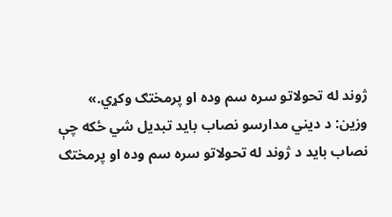ژوند له تحولاتو سره سم وده او پرمختګ وکړي.»
وزین: د دیني مدارسو نصاب باید تبدیل شي ځکه چې نصاب باید د ژوند له تحولاتو سره سم وده او پرمختګ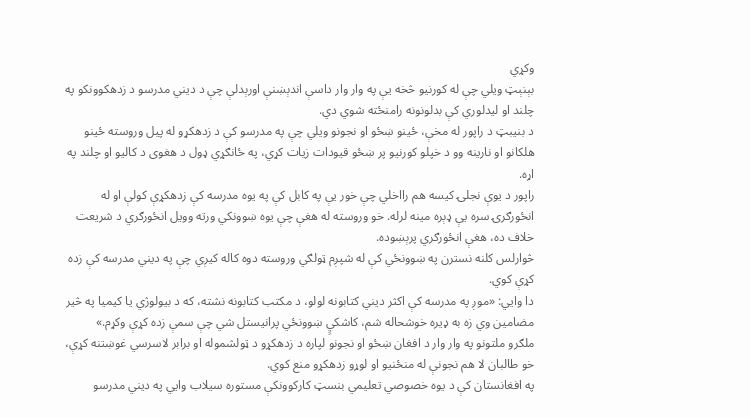وکړي
بېنېټ ویلي چې له کورنیو څخه یې په وار وار داسې اندېښنې اورېدلې چې د دیني مدرسو د زدهکوونکو په چلند او لیدلوري کې بدلونونه رامنځته شوي دي.
د بنیبټ د راپور له مخې، ځینو ښځو او نجونو ویلي چې په مدرسو کې د زدهکړو له پیل وروسته ځینو هلکانو او نارینه وو د خپلو کورنیو پر ښځو قیودات زیات کړي، په ځانګړي ډول د هغوی د کالیو او چلند په اړه.
راپور د یوې نجلۍ کیسه هم رااخلي چې خور یې په کابل کې په یوه مدرسه کې زدهکړې کولې او له انځورګرۍ سره یې ډېره مینه لرله. خو وروسته له هغې چې یوه ښوونکي ورته وویل انځورګري د شریعت خلاف ده، هغې انځورګري پرېښوده.
څوارلس کلنه نسترن په ښوونځي کې له شپږم ټولګي وروسته دوه کاله کیږي چې په دیني مدرسه کې زده کړې کوي.
دا وايي: «موږ په مدرسه کې اکثر دیني کتابونه لولو، د مکتب کتابونه نشته، که د بیولوژي یا کیمیا په څیر مضامین وي زه به ډیره خوشحاله شم، کاشکيٍ ښوونځي پرانیستل شي چې سمې زده کړې وکړم.»
ملګرو ملتونو په وار وار د افغان ښځو او نجونو لپاره د زدهکړو د ټولشموله او برابر لاسرسي غوښتنه کړې، خو طالبان لا هم نجونې له منځنیو او لوړو زدهکړو منع کوي.
په افغانستان کې د یوه خصوصي تعلیمي بنسټ کارکوونکې مستوره سیلاب وايي په دیني مدرسو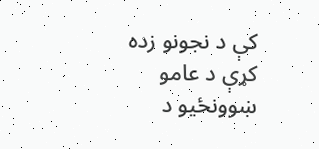کې د نجونو زده کړې د عامو ښوونځیو د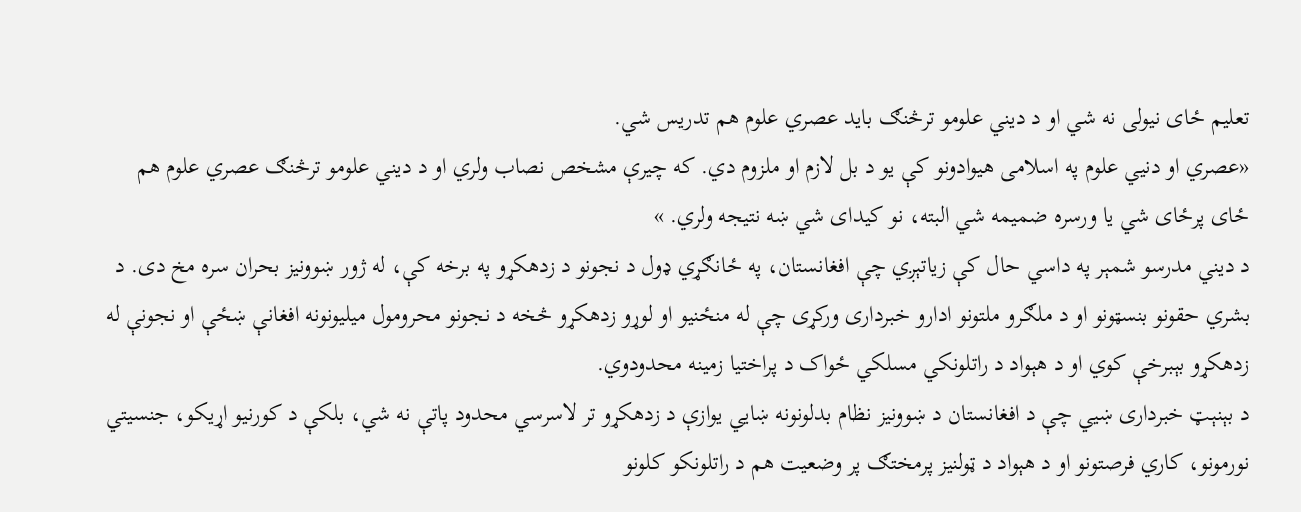تعلیم ځای نیولی نه شي او د دیني علومو ترڅنګ باید عصري علوم هم تدریس شي.
«عصري او دنیي علوم په اسلامی هیوادونو کې یو د بل لازم او ملزوم دي. که چیرې مشخص نصاب ولري او د دیني علومو ترڅنګ عصري علوم هم ځای پرځای شي یا ورسره ضمیمه شي البته، نو کیدای شي ښه نتیجه ولري. »
د دیني مدرسو شمېر په داسي حال کې زیاتېږي چې افغانستان، په ځانګړي ډول د نجونو د زدهکړو په برخه کې، له ژور ښوونیز بحران سره مخ دی. د بشري حقونو بنسټونو او د ملګرو ملتونو ادارو خبرداری ورکړی چې له منځنیو او لوړو زدهکړو څخه د نجونو محرومول میلیونونه افغانې ښځې او نجونې له زدهکړو بېبرخې کوي او د هېواد د راتلونکي مسلکي ځواک د پراختیا زمینه محدودوي.
د بېنېټ خبرداری ښيي چې د افغانستان د ښوونیز نظام بدلونونه ښايي یوازې د زدهکړو تر لاسرسي محدود پاتې نه شي، بلکې د کورنیو اړیکو، جنسیتي نورمونو، کاري فرصتونو او د هېواد د ټولنیز پرمختګ پر وضعیت هم د راتلونکو کلونو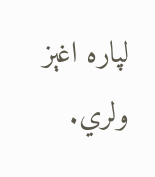لپاره اغېز ولري.